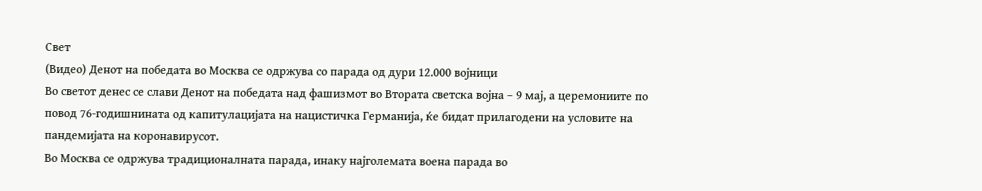Свет
(Видео) Денот на победата во Москва се одржува со парада од дури 12.000 војници
Во светот денес се слави Денот на победата над фашизмот во Втората светска војна – 9 мај, а церемониите по повод 76-годишнината од капитулацијата на нацистичка Германија, ќе бидат прилагодени на условите на пандемијата на коронавирусот.
Во Москва се одржува традиционалната парада, инаку најголемата воена парада во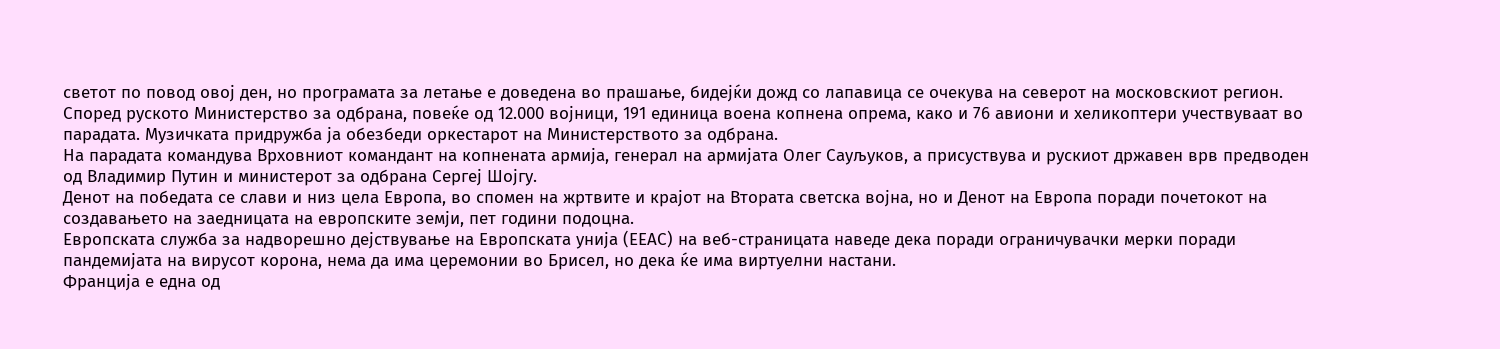светот по повод овој ден, но програмата за летање е доведена во прашање, бидејќи дожд со лапавица се очекува на северот на московскиот регион.
Според руското Министерство за одбрана, повеќе од 12.000 војници, 191 единица воена копнена опрема, како и 76 авиони и хеликоптери учествуваат во парадата. Музичката придружба ја обезбеди оркестарот на Министерството за одбрана.
На парадата командува Врховниот командант на копнената армија, генерал на армијата Олег Саyљуков, а присуствува и рускиот државен врв предводен од Владимир Путин и министерот за одбрана Сергеј Шојгу.
Денот на победата се слави и низ цела Европа, во спомен на жртвите и крајот на Втората светска војна, но и Денот на Европа поради почетокот на создавањето на заедницата на европските земји, пет години подоцна.
Европската служба за надворешно дејствување на Европската унија (ЕЕАС) на веб-страницата наведе дека поради ограничувачки мерки поради пандемијата на вирусот корона, нема да има церемонии во Брисел, но дека ќе има виртуелни настани.
Франција е една од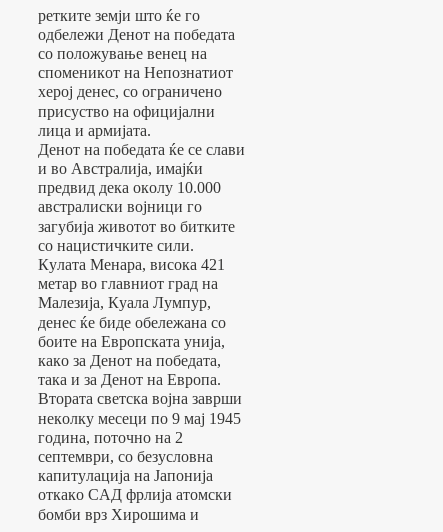ретките земји што ќе го одбележи Денот на победата со положување венец на споменикот на Непознатиот херој денес, со ограничено присуство на официјални лица и армијата.
Денот на победата ќе се слави и во Австралија, имајќи предвид дека околу 10.000 австралиски војници го загубија животот во битките со нацистичките сили.
Кулата Менара, висока 421 метар во главниот град на Малезија, Куала Лумпур, денес ќе биде обележана со боите на Европската унија, како за Денот на победата, така и за Денот на Европа.
Втората светска војна заврши неколку месеци по 9 мај 1945 година, поточно на 2 септември, со безусловна капитулација на Јапонија откако САД фрлија атомски бомби врз Хирошима и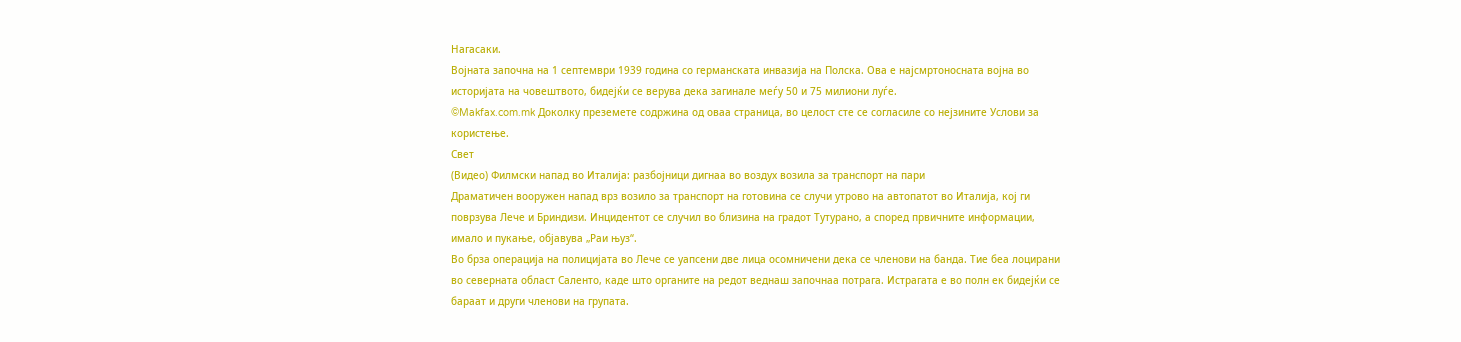Нагасаки.
Војната започна на 1 септември 1939 година со германската инвазија на Полска. Ова е најсмртоносната војна во историјата на човештвото, бидејќи се верува дека загинале меѓу 50 и 75 милиони луѓе.
©Makfax.com.mk Доколку преземете содржина од оваа страница, во целост сте се согласиле со нејзините Услови за користење.
Свет
(Видео) Филмски напад во Италија: разбојници дигнаа во воздух возила за транспорт на пари
Драматичен вооружен напад врз возило за транспорт на готовина се случи утрово на автопатот во Италија, кој ги поврзува Лече и Бриндизи. Инцидентот се случил во близина на градот Тутурано, а според првичните информации, имало и пукање, објавува „Раи њуз“.
Во брза операција на полицијата во Лече се уапсени две лица осомничени дека се членови на банда. Тие беа лоцирани во северната област Саленто, каде што органите на редот веднаш започнаа потрага. Истрагата е во полн ек бидејќи се бараат и други членови на групата.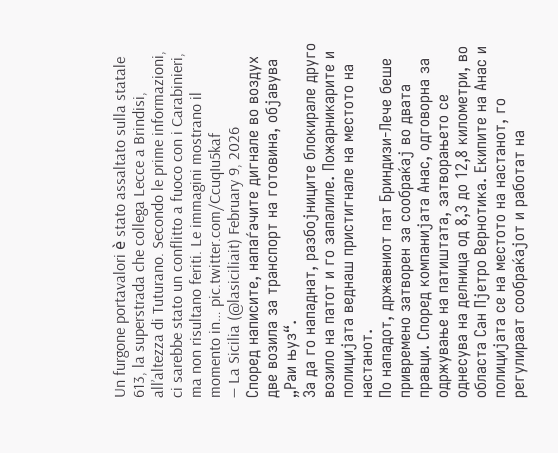Un furgone portavalori è stato assaltato sulla statale 613, la superstrada che collega Lecce a Brindisi, all’altezza di Tuturano. Secondo le prime informazioni, ci sarebbe stato un conflitto a fuoco con i Carabinieri, ma non risultano feriti. Le immagini mostrano il momento in… pic.twitter.com/CcuqIu5kaf
— La Sicilia (@lasiciliait) February 9, 2026
Според написите, напаѓачите дигнале во воздух две возила за транспорт на готовина, објавува „Раи њуз“.
За да го нападнат, разбојниците блокирале друго возило на патот и го запалиле. Пожарникарите и полицијата веднаш пристигнале на местото на настанот.
По нападот, државниот пат Бриндизи-Лече беше привремено затворен за сообраќај во двата правци. Според компанијата Анас, одговорна за одржување на патиштата, затворањето се однесува на делница од 8,3 до 12,8 километри, во областа Сан Пјетро Вернотика. Екипите на Анас и полицијата се на местото на настанот, го регулираат сообраќајот и работат на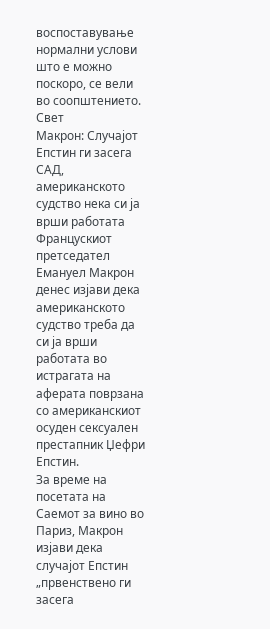воспоставување нормални услови што е можно поскоро, се вели во соопштението.
Свет
Макрон: Случајот Епстин ги засега САД, американското судство нека си ја врши работата
Францускиот претседател Емануел Макрон денес изјави дека американското судство треба да си ја врши работата во истрагата на аферата поврзана со американскиот осуден сексуален престапник Џефри Епстин.
За време на посетата на Саемот за вино во Париз, Макрон изјави дека случајот Епстин „првенствено ги засега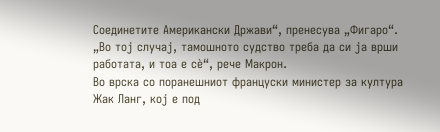Соединетите Американски Држави“, пренесува „Фигаро“.
„Во тој случај, тамошното судство треба да си ја врши работата, и тоа е сè“, рече Макрон.
Во врска со поранешниот француски министер за култура Жак Ланг, кој е под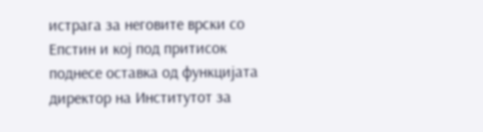истрага за неговите врски со Епстин и кој под притисок поднесе оставка од функцијата директор на Институтот за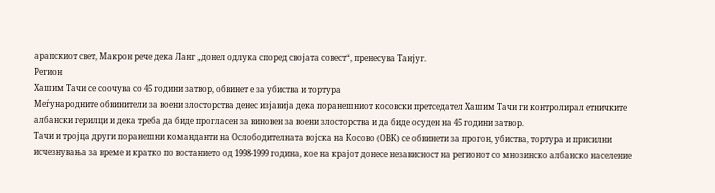арапскиот свет, Макрон рече дека Ланг „донел одлука според својата совест“, пренесува Танјуг.
Регион
Хашим Тачи се соочува со 45 години затвор, обвинет е за убиства и тортура
Меѓународните обвинители за воени злосторства денес изјавија дека поранешниот косовски претседател Хашим Тачи ги контролирал етничките албански герилци и дека треба да биде прогласен за виновен за воени злосторства и да биде осуден на 45 години затвор.
Тачи и тројца други поранешни команданти на Ослободителната војска на Косово (ОВК) се обвинети за прогон, убиства, тортура и присилни исчезнувања за време и кратко по востанието од 1998-1999 година, кое на крајот донесе независност на регионот со мнозинско албанско население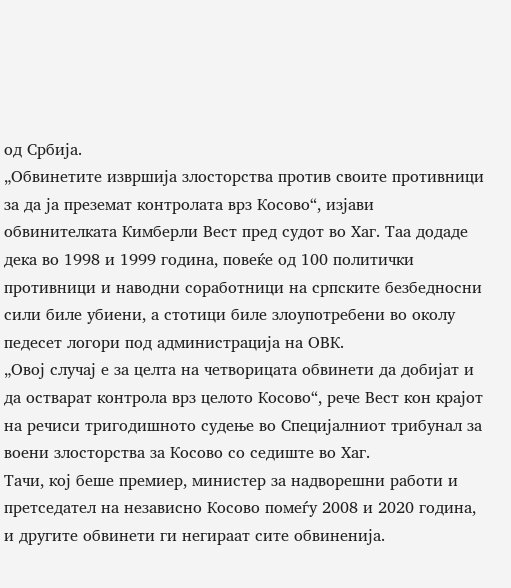од Србија.
„Обвинетите извршија злосторства против своите противници за да ја преземат контролата врз Косово“, изјави обвинителката Кимберли Вест пред судот во Хаг. Таа додаде дека во 1998 и 1999 година, повеќе од 100 политички противници и наводни соработници на српските безбедносни сили биле убиени, а стотици биле злоупотребени во околу педесет логори под администрација на ОВК.
„Овој случај е за целта на четворицата обвинети да добијат и да остварат контрола врз целото Косово“, рече Вест кон крајот на речиси тригодишното судење во Специјалниот трибунал за воени злосторства за Косово со седиште во Хаг.
Тачи, кој беше премиер, министер за надворешни работи и претседател на независно Косово помеѓу 2008 и 2020 година, и другите обвинети ги негираат сите обвиненија.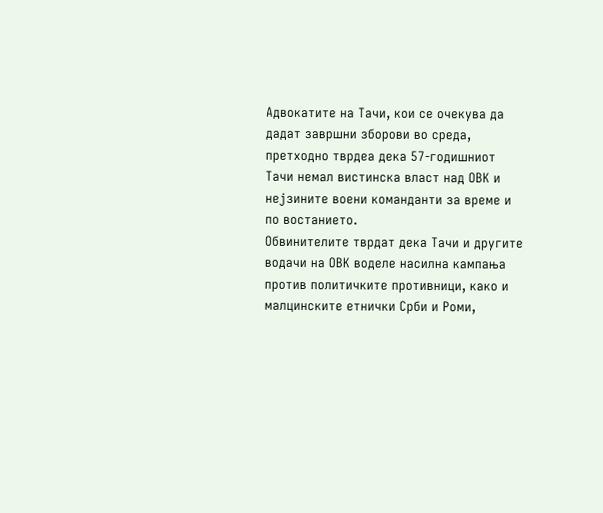Адвокатите на Тачи, кои се очекува да дадат завршни зборови во среда, претходно тврдеа дека 57-годишниот Тачи немал вистинска власт над ОВК и нејзините воени команданти за време и по востанието.
Обвинителите тврдат дека Тачи и другите водачи на ОВК воделе насилна кампања против политичките противници, како и малцинските етнички Срби и Роми,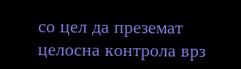со цел да преземат целосна контрола врз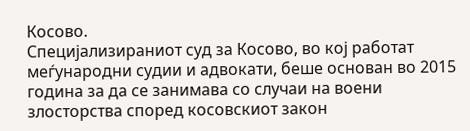Косово.
Специјализираниот суд за Косово, во кој работат меѓународни судии и адвокати, беше основан во 2015 година за да се занимава со случаи на воени злосторства според косовскиот закон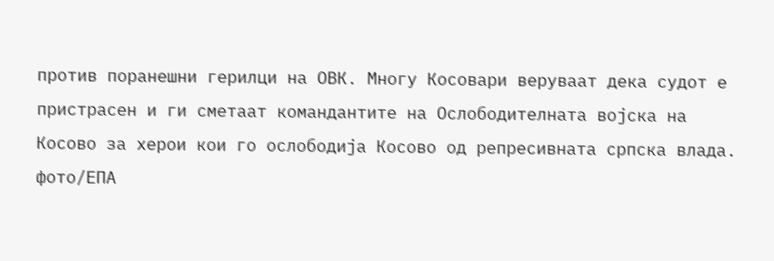против поранешни герилци на ОВК. Многу Косовари веруваат дека судот е пристрасен и ги сметаат командантите на Ослободителната војска на Косово за херои кои го ослободија Косово од репресивната српска влада.
фото/ЕПА